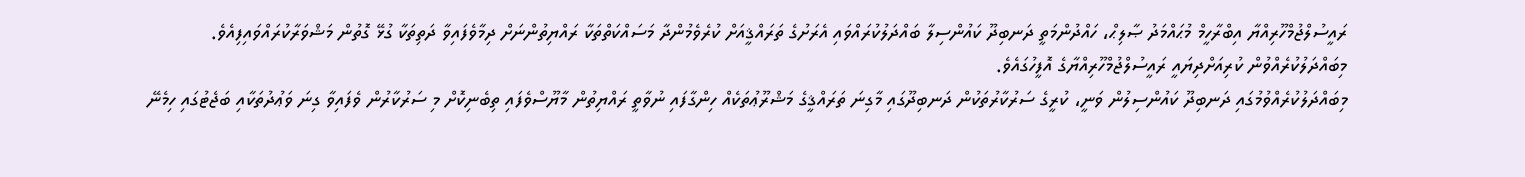ރައީސުލްޖުމްހޫރިއްޔާ އިބްރާހީމް މުޙައްމަދު ޞާލިޙް، ހައްދުންމަތީ ދަނބިދޫ ކައުންސިލާ ބައްދަލުކުރައްވައި އެރަށުގެ ތަރައްޤީއަށް ކުރެވެމުންދާ މަސައްކަތްތަކާ ރައްޔިތުންނަށް ދިމާވެފައިވާ ދަތިތަކާ ގުޅޭ ގޮތުން މަޝްވަރާކުރައްވައިފިއެވެ.
މިބައްދަލުކުރެއްވުން ކުރިއަށްދިޔައީ ރައީސުލްޖުމްހޫރިއްޔާގެ އޮފީހުގައެވެ.
މިބައްދަލުކުރެއްވުމުގައި ދަނބިދޫ ކައުންސިލުން ވަނީ، ކުރީގެ ސަރުކާރުތަކުން ދަނބިދޫގައި މާގިނަ ތަރައްޤީގެ މަޝްރޫޢުތަކެއް ހިންގާފައި ނުވާތީ ރައްޔިތުން މާޔޫސްވެފައި ތިބެނިކޮށް މި ސަރުކާރުން ވެފައިވާ ގިނަ ވަޢުދުތަކާއި ބަޖެޓުގައި ހިމެނޭ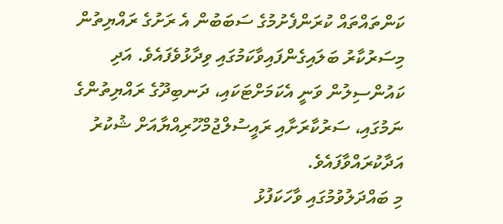ކަންތައްތައް ކުރަންފެށުމުގެ ސަބަބުން އެ ރަށުގެ ރައްޔިތުން މިސަރުކާރު ބަލައިގެންފައިވާކަމުގައި ވިދާޅުވެފައެވެ. އަދި ކައުންސިލުން ވަނީ އެކަމަށްޓަކައި، ދަނބިދޫގެ ރައްޔިތުންގެ ނަމުގައި، ސަރުކާރަށާއި ރައީސުލްޖުމްހޫރިއްޔާއަށް ޝުކުރު އަދާކުރައްވާފައެވެ.
މި ބައްދަލުވުމުގައި ވާހަކަފުޅު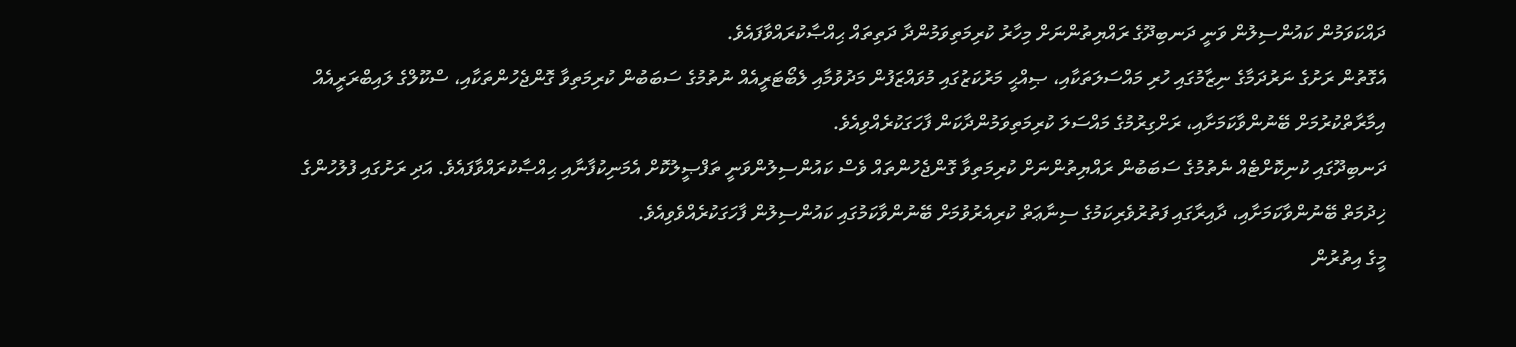ދައްކަވަމުން ކައުންސިލުން ވަނީ ދަނބިދޫގެ ރައްޔިތުންނަށް މިހާރު ކުރިމަތިވަމުންދާ ދަތިތައް ޙިއްޞާކުރައްވާފައެވެ.
އެގޮތުން ރަށުގެ ނަރުދަމާގެ ނިޒާމުގައި ހުރި މައްސަލަތަކާއި، ޞިއްޙީ މަރުކަޒުގައި މުވައްޒަފުން މަދުވުމާއި ލެބޯޓަރީއެއް ނުތުމުގެ ސަބަބުން ކުރިމަތިވާ ގޮންޖެހުންތަކާއި، ސްކޫލްގެ ލައިބްރަރީއެއް އިމާރާތްކުރުމަށް ބޭނުންވާކަމަށާއި، ރަށްގިރުމުގެ މައްސަލަ ކުރިމަތިވަމުންދާކަން ފާހަގަކުރެއްވިއެވެ.
ދަނބިދޫގައި ކުނިކޮށްޓެއް ނެތުމުގެ ސަބަބުން ރައްޔިތުންނަށް ކުރިމަތިވާ ގޮންޖެހުންތައް ވެސް ކައުންސިލުންވަނީ ތަފްޞީލުކޮށް އެމަނިކުފާނާއި ޙިއްޞާކުރައްވާފައެވެ. އަދި ރަށުގައި ފުލުހުންގެ ޚިދުމަތް ބޭނުންވާކަމަށާއި، ދާއިރާގައި ފަތުރުވެރިކަމުގެ ސިނާޢަތް ކުރިއެރުވުމަށް ބޭނުންވާކަމުގައި ކައުންސިލުން ފާހަގަކުރެއްވެވިއެވެ.
މީގެ އިތުރުން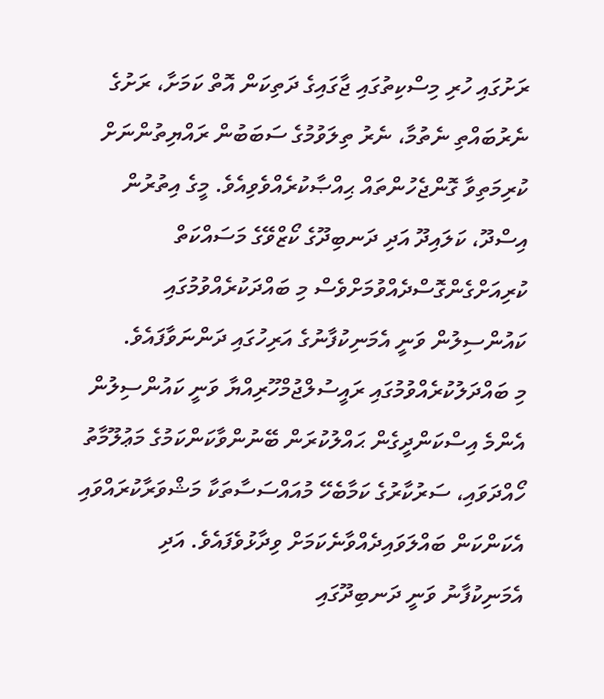ރަށުގައި ހުރި މިސްކިތުގައި ޖާގައިގެ ދަތިކަން އޮތް ކަމަށާ، ރަށުގެ ނެރުބައްތި ނެތުމާ، ނެރު ތިލަވުމުގެ ސަބަބުން ރައްޔިތުންނަށް ކުރިމަތިވާ ގޮންޖެހުންތައް ޙިއްޞާކުރެއްވެވިއެވެ. މީގެ އިތުރުން އިސްދޫ، ކަލައިދޫ އަދި ދަނބިދޫގެ ކޯޒްވޭގެ މަސައްކަތް ކުރިއަށްގެންގޮސްދެއްވުމަށްވެސް މި ބައްދަކުރެއްވުމުގައި ކައުންސިލުން ވަނީ އެމަނިކުފާނުގެ އަރިހުގައި ދަންނަވާފައެވެ.
މި ބައްދަލުކުރެއްވުމުގައި ރައީސުލްޖުމްހޫރިއްޔާ ވަނީ ކައުންސިލުން އެންމެ އިސްކަންދީގެން ޙައްލުކުރަން ބޭނުންވާކަންކަމުގެ މަޢުލޫމާތު ހޯއްދަވައި، ސަރުކާރުގެ ކަމާބެހޭ މުއައްސަސާތަކާ މަޝްވަރާކުރައްވައި އެކަންކަން ބައްލަވައިދެއްވާނެކަމަށް ވިދާޅުވެފައެވެ. އަދި އެމަނިކުފާނު ވަނީ ދަނބިދޫގައި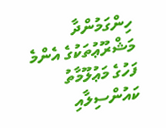ހިންގަމުންދާ މަޝްރޫޢުތަކުގެ އެންމެ ފަހުގެ މަޢުލޫމާތު ކައުންސިލާއި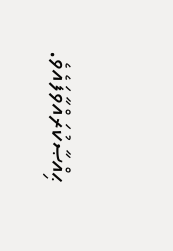ޙިއްޞާކުރައްވާފައެވެ.